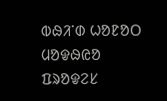ᱵᱷᱤᱸᱰ ᱦᱚᱱᱚᱛ
ᱢᱚᱫᱷᱭᱚ ᱯᱨᱚᱫᱮᱥ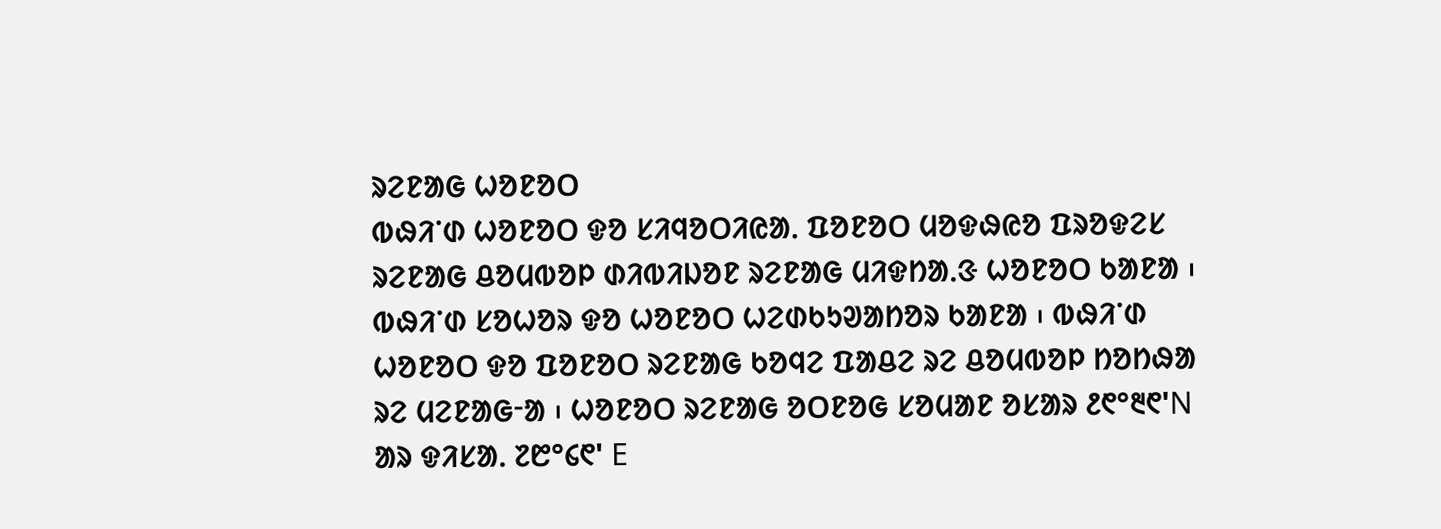ᱨᱮᱱᱟᱜ ᱦᱚᱱᱚᱛ
ᱵᱷᱤᱸᱰ ᱦᱚᱱᱚᱛ ᱫᱚ ᱥᱤᱧᱚᱛᱤᱭᱟᱹ ᱯᱚᱱᱚᱛ ᱢᱚᱫᱷᱭᱚ ᱯᱨᱚᱫᱮᱥ ᱨᱮᱱᱟᱜ ᱪᱚᱢᱵᱚᱞ ᱰᱤᱵᱤᱡᱚᱱ ᱨᱮᱱᱟᱜ ᱢᱤᱫᱴᱟᱹᱝ ᱦᱚᱱᱚᱛ ᱠᱟᱱᱟ ᱾ ᱵᱷᱤᱸᱰ ᱥᱚᱦᱚᱨ ᱫᱚ ᱦᱚᱱᱚᱛ ᱦᱮᱰᱠᱩᱣᱟᱴᱚᱨ ᱠᱟᱱᱟ ᱾ ᱵᱷᱤᱸᱰ ᱦᱚᱱᱚᱛ ᱫᱚ ᱯᱚᱱᱚᱛ ᱨᱮᱱᱟᱜ ᱠᱚᱧᱮ ᱯᱟᱪᱮ ᱨᱮ ᱪᱚᱢᱵᱚᱞ ᱴᱚᱴᱷᱟ ᱨᱮ ᱢᱮᱱᱟᱜᱼᱟ ᱾ ᱦᱚᱱᱚᱛ ᱨᱮᱱᱟᱜ ᱚᱛᱱᱚᱜ ᱥᱚᱢᱟᱱ ᱚᱥᱟᱨ ᱒᱖°᱓᱖'N ᱟᱨ ᱫᱤᱥᱟᱹ ᱗᱘°᱔᱖' E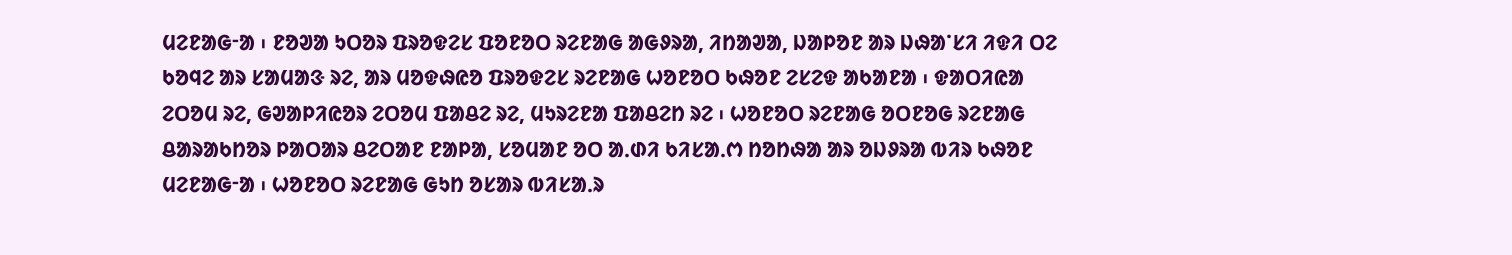ᱢᱮᱱᱟᱜᱼᱟ ᱾ ᱱᱚᱣᱟ ᱩᱛᱚᱨ ᱯᱨᱚᱫᱮᱥ ᱯᱚᱱᱚᱛ ᱨᱮᱱᱟᱜ ᱟᱜᱽᱨᱟ, ᱤᱴᱟᱣᱟ, ᱡᱟᱞᱚᱱ ᱟᱨ ᱡᱷᱟᱸᱥᱤ ᱤᱫᱤ ᱛᱮ ᱠᱚᱧᱮ ᱟᱨ ᱥᱟᱢᱟᱝ ᱨᱮ, ᱟᱨ ᱢᱚᱫᱷᱭᱚ ᱯᱨᱚᱫᱮᱥ ᱨᱮᱱᱟᱜ ᱦᱚᱱᱚᱛ ᱠᱷᱚᱱ ᱮᱥᱮᱫ ᱟᱠᱟᱱᱟ ᱾ ᱫᱟᱛᱤᱭᱟ ᱮᱛᱚᱢ ᱨᱮ, ᱜᱣᱟᱞᱤᱭᱚᱨ ᱮᱛᱚᱢ ᱯᱟᱪᱮ ᱨᱮ, ᱢᱩᱨᱮᱱᱟ ᱯᱟᱪᱮᱴ ᱨᱮ ᱾ ᱦᱚᱱᱚᱛ ᱨᱮᱱᱟᱜ ᱚᱛᱱᱚᱜ ᱨᱮᱱᱟᱜ ᱪᱟᱨᱟᱠᱴᱚᱨ ᱞᱟᱛᱟᱨ ᱪᱮᱛᱟᱱ ᱱᱟᱞᱟ, ᱥᱚᱢᱟᱱ ᱚᱛ ᱟᱹᱰᱤ ᱠᱤᱥᱟᱹᱬ ᱴᱚᱴᱷᱟ ᱟᱨ ᱚᱡᱽᱨᱟ ᱵᱤᱨ ᱠᱷᱚᱱ ᱢᱮᱱᱟᱜᱼᱟ ᱾ ᱦᱚᱱᱚᱛ ᱨᱮᱱᱟᱜ ᱜᱩᱴ ᱚᱥᱟᱨ ᱵᱤᱥᱟᱹᱨ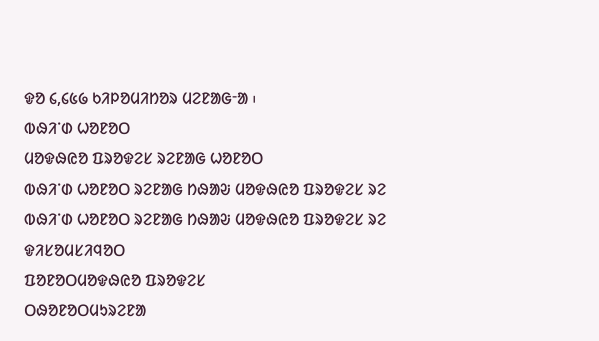ᱫᱚ ᱔,᱔᱕᱙ ᱠᱤᱞᱚᱢᱤᱴᱚᱨ ᱢᱮᱱᱟᱜᱼᱟ ᱾
ᱵᱷᱤᱸᱰ ᱦᱚᱱᱚᱛ
ᱢᱚᱫᱷᱭᱚ ᱯᱨᱚᱫᱮᱥ ᱨᱮᱱᱟᱜ ᱦᱚᱱᱚᱛ
ᱵᱷᱤᱸᱰ ᱦᱚᱱᱚᱛ ᱨᱮᱱᱟᱜ ᱴᱷᱟᱶ ᱢᱚᱫᱷᱭᱚ ᱯᱨᱚᱫᱮᱥ ᱨᱮ
ᱵᱷᱤᱸᱰ ᱦᱚᱱᱚᱛ ᱨᱮᱱᱟᱜ ᱴᱷᱟᱶ ᱢᱚᱫᱷᱭᱚ ᱯᱨᱚᱫᱮᱥ ᱨᱮ
ᱫᱤᱥᱚᱢᱥᱤᱧᱚᱛ
ᱯᱚᱱᱚᱛᱢᱚᱫᱷᱭᱚ ᱯᱨᱚᱫᱮᱥ
ᱛᱷᱚᱱᱚᱛᱢᱩᱨᱮᱱᱟ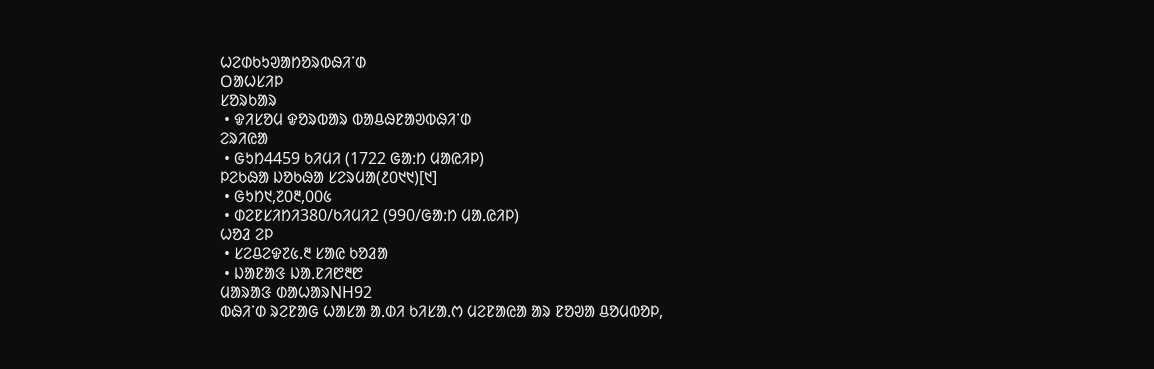ᱦᱮᱰᱠᱩᱣᱟᱴᱚᱨᱵᱷᱤᱸᱰ
ᱛᱟᱦᱥᱤᱞ
ᱥᱚᱨᱠᱟᱨ
 • ᱫᱤᱥᱚᱢ ᱫᱚᱨᱵᱟᱨ ᱵᱟᱪᱷᱱᱟᱣᱵᱷᱤᱸᱰ
ᱮᱨᱤᱭᱟ
 • ᱜᱩᱴ4459 ᱠᱤᱢᱤ (1722 ᱜᱟᱺᱴ ᱢᱟᱭᱤᱞ)
ᱞᱮᱠᱷᱟ ᱡᱚᱠᱷᱟ ᱥᱮᱨᱢᱟ(᱒᱐᱑᱑)[᱑]
 • ᱜᱩᱴ᱑,᱗᱐᱓,᱐᱐᱕
 • ᱰᱮᱱᱥᱤᱴᱤ380/ᱠᱤᱢᱤ2 (990/ᱜᱟᱺᱴ ᱢᱟᱹᱭᱤᱞ)
ᱦᱚᱲ ᱮᱞ
 • ᱥᱮᱪᱮᱫ᱗᱕.᱓ ᱥᱟᱭ ᱠᱚᱲᱟ
 • ᱡᱟᱱᱟᱝ ᱡᱟᱹᱱᱤ᱘᱓᱘
ᱢᱟᱨᱟᱝ ᱰᱟᱦᱟᱨNH92
ᱵᱷᱤᱸᱰ ᱨᱮᱱᱟᱜ ᱦᱟᱥᱟ ᱟᱹᱰᱤ ᱠᱤᱥᱟᱹᱬ ᱢᱮᱱᱟᱭᱟ ᱟᱨ ᱱᱚᱣᱟ ᱪᱚᱢᱵᱚᱞ,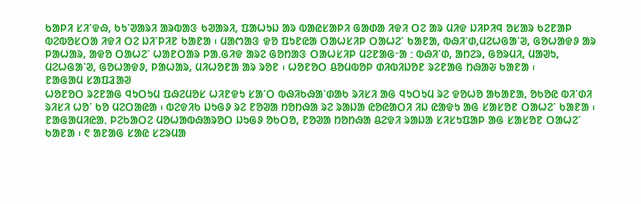ᱠᱟᱞᱤ ᱥᱤᱸᱫᱷ, ᱠᱩᱸᱣᱟᱨᱤ ᱟᱨᱵᱟᱝ ᱠᱣᱟᱨᱤ, ᱯᱟᱦᱩᱡ ᱟᱨ ᱵᱟᱭᱥᱟᱞᱤ ᱜᱟᱰᱟ ᱤᱫᱤ ᱛᱮ ᱟᱨ ᱢᱤᱫ ᱡᱤᱞᱤᱧ ᱚᱥᱟᱨ ᱠᱮᱱᱟᱞ ᱵᱮᱵᱚᱥᱛᱟ ᱤᱫᱤ ᱛᱮ ᱡᱤᱸᱞᱤᱱ ᱠᱟᱱᱟ ᱾ ᱢᱟᱬᱟᱝ ᱫᱚ ᱯᱩᱱᱭᱟ ᱛᱟᱦᱥᱤᱞ ᱛᱟᱦᱮᱸ ᱠᱟᱱᱟ, ᱵᱷᱤᱸᱰ,ᱢᱮᱦᱜᱟᱸᱣ, ᱜᱚᱦᱟᱫᱽ ᱟᱨ ᱞᱟᱦᱟᱨ, ᱟᱫᱚ ᱛᱟᱦᱮᱸ ᱦᱟᱱᱛᱟᱨ ᱞᱟᱹᱜᱤᱫ ᱟᱨᱮ ᱜᱚᱴᱟᱝ ᱛᱟᱦᱥᱤᱞ ᱢᱮᱱᱟᱜᱼᱟ : ᱵᱷᱤᱸᱰ, ᱟᱴᱮᱨ, ᱜᱚᱨᱢᱤ, ᱢᱟᱣᱩ, ᱢᱮᱦᱜᱟᱸᱣ, ᱜᱚᱦᱟᱫᱽ, ᱞᱟᱦᱟᱨ, ᱢᱤᱦᱚᱱᱟ ᱟᱨ ᱨᱚᱱ ᱾ ᱦᱚᱱᱚᱛ ᱪᱚᱢᱵᱚᱞ ᱰᱤᱵᱤᱡᱚᱱ ᱨᱮᱱᱟᱜ ᱴᱷᱟᱶ ᱠᱟᱱᱟ ᱾
ᱱᱟᱜᱟᱢ ᱥᱟᱯᱲᱟᱣ
ᱦᱚᱱᱚᱛ ᱨᱮᱱᱟᱜ ᱧᱩᱛᱩᱢ ᱯᱷᱮᱢᱚᱥ ᱦᱤᱱᱫᱩ ᱥᱟᱸᱛ ᱵᱷᱤᱠᱷᱟᱸᱰᱟᱠ ᱨᱤᱥᱤ ᱟᱜ ᱧᱩᱛᱩᱢ ᱨᱮ ᱫᱚᱦᱚ ᱟᱠᱟᱱᱟ, ᱚᱠᱚᱭ ᱵᱤᱸᱰᱤ ᱨᱤᱥᱤ ᱦᱚᱸ ᱠᱚ ᱢᱮᱛᱟᱭᱟ ᱾ ᱵᱮᱫᱤᱠ ᱡᱩᱜᱽ ᱨᱮ ᱱᱚᱣᱟ ᱴᱚᱴᱷᱟ ᱨᱮ ᱨᱟᱡᱟ ᱭᱚᱭᱟᱛᱤ ᱤᱡ ᱭᱟᱫᱩ ᱟᱜ ᱥᱟᱥᱚᱱ ᱛᱟᱦᱮᱸ ᱠᱟᱱᱟ ᱾ ᱱᱟᱜᱟᱢᱤᱭᱟᱹ ᱞᱮᱠᱟᱛᱮ ᱢᱚᱦᱟᱵᱷᱟᱨᱚᱛ ᱡᱩᱜᱽ ᱚᱠᱛᱚ, ᱱᱚᱣᱟ ᱴᱚᱴᱷᱟ ᱪᱮᱫᱤ ᱨᱟᱡᱟ ᱥᱤᱥᱩᱯᱟᱞ ᱟᱜ ᱥᱟᱥᱚᱱ ᱛᱟᱦᱮᱸ ᱠᱟᱱᱟ ᱾ ᱖ ᱟᱱᱟᱜ ᱥᱟᱭ ᱥᱮᱨᱢᱟ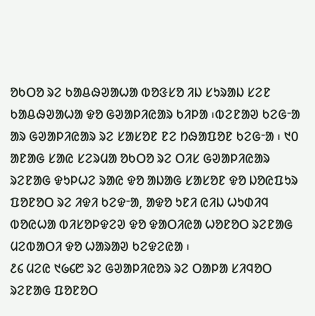ᱚᱠᱛᱚ ᱨᱮ ᱠᱟᱪᱷᱣᱟᱦᱟ ᱵᱚᱝᱥᱚ ᱤᱡ ᱥᱩᱨᱟᱡ ᱥᱮᱱ ᱠᱟᱪᱷᱣᱟᱦᱟ ᱫᱚ ᱜᱣᱟᱞᱤᱭᱟᱨ ᱠᱤᱞᱟ ᱾ᱵᱮᱱᱟᱣ ᱠᱮᱜᱼᱟ ᱟᱨ ᱜᱣᱟᱞᱤᱭᱟᱨ ᱨᱮ ᱥᱟᱥᱚᱱ ᱱᱮ ᱴᱷᱟᱯᱚᱱ ᱠᱮᱜᱼᱟ ᱾ ᱑᱐ ᱟᱱᱟᱜ ᱥᱟᱭ ᱥᱮᱨᱢᱟ ᱚᱠᱛᱚ ᱨᱮ ᱛᱤᱥ ᱜᱣᱟᱞᱤᱭᱟᱨ ᱨᱮᱱᱟᱜ ᱫᱩᱞᱦᱮ ᱨᱟᱭ ᱫᱚ ᱟᱡᱟᱜ ᱥᱟᱥᱚᱱ ᱫᱚ ᱡᱚᱭᱯᱩᱨ ᱯᱚᱱᱚᱛ ᱨᱮ ᱤᱫᱤ ᱠᱮᱫᱼᱟ, ᱟᱫᱚ ᱩᱱᱤ ᱭᱤᱡ ᱦᱩᱰᱤᱧ ᱵᱚᱭᱦᱟ ᱵᱤᱥᱚᱞᱫᱮᱣ ᱫᱚ ᱫᱟᱛᱤᱭᱟ ᱦᱚᱱᱚᱛ ᱨᱮᱱᱟᱜ ᱢᱮᱵᱟᱛᱤ ᱫᱚ ᱦᱟᱨᱟᱣ ᱠᱮᱫᱮᱭᱟ ᱾
᱒᱔ ᱢᱮᱭ ᱑᱙᱔᱘ ᱨᱮ ᱜᱣᱟᱞᱤᱭᱚᱨ ᱨᱮ ᱛᱟᱞᱟ ᱥᱤᱧᱚᱛ ᱨᱮᱱᱟᱜ ᱯᱚᱱᱚᱛ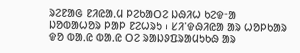ᱨᱮᱱᱟᱜ ᱱᱤᱭᱟᱹᱢ ᱞᱮᱠᱟᱛᱮ ᱡᱷᱤᱦ ᱠᱮᱫᱼᱟ ᱡᱚᱵᱟᱦᱚᱨ ᱞᱟᱞ ᱱᱮᱦᱨᱩ ᱾ ᱥᱤᱸᱫᱷᱤᱭᱟ ᱟᱨ ᱦᱚᱞᱠᱟᱨ ᱫᱚ ᱵᱟᱹᱭ ᱵᱟᱹᱭ ᱛᱮ ᱨᱟᱡᱽᱯᱨᱟᱢᱩᱠᱷ ᱟᱨ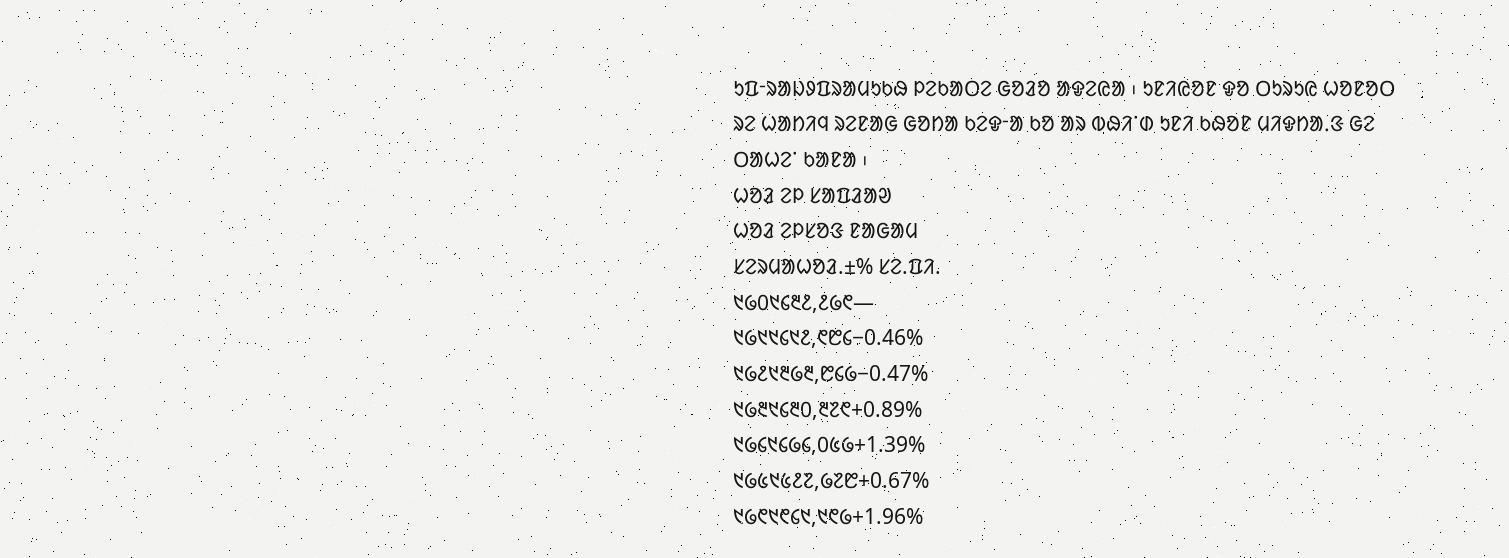ᱩᱯᱼᱨᱟᱡᱽᱯᱨᱟᱢᱩᱠᱷ ᱞᱮᱠᱟᱛᱮ ᱜᱚᱲᱚ ᱟᱫᱮᱭᱟ ᱾ ᱩᱱᱤᱭᱚᱱ ᱫᱚ ᱛᱩᱨᱩᱭ ᱦᱚᱱᱚᱛ ᱨᱮ ᱦᱟᱴᱤᱧ ᱨᱮᱱᱟᱜ ᱜᱚᱴᱟ ᱠᱮᱫᱼᱟ ᱠᱚ ᱟᱨ ᱵᱷᱤᱸᱰ ᱩᱱᱤ ᱠᱷᱚᱱ ᱢᱤᱫᱴᱟᱹᱝ ᱜᱮ ᱛᱟᱦᱮᱸ ᱠᱟᱱᱟ ᱾
ᱦᱚᱲ ᱮᱞ ᱥᱟᱯᱲᱟᱣ
ᱦᱚᱲ ᱮᱞᱥᱚᱝ ᱱᱟᱜᱟᱢ
ᱥᱮᱨᱢᱟᱦᱚᱲ.±% ᱥᱮ.ᱯᱤ.
᱑᱙᱐᱑᱔᱓᱒,᱒᱙᱖—
᱑᱙᱑᱑᱔᱑᱒,᱖᱘᱔−0.46%
᱑᱙᱒᱑᱓᱙᱓,᱘᱔᱙−0.47%
᱑᱙᱓᱑᱔᱓᱐,᱓᱗᱖+0.89%
᱑᱙᱔᱑᱔᱙᱔,᱐᱕᱙+1.39%
᱑᱙᱕᱑᱕᱒᱗,᱙᱗᱘+0.67%
᱑᱙᱖᱑᱖᱔᱑,᱑᱖᱙+1.96%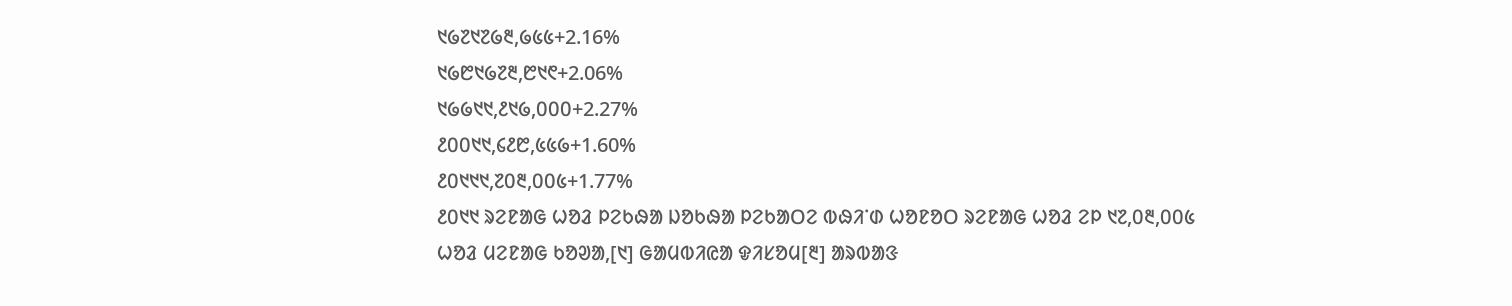᱑᱙᱗᱑᱗᱙᱓,᱙᱕᱕+2.16%
᱑᱙᱘᱑᱙᱗᱓,᱘᱑᱖+2.06%
᱑᱙᱙᱑᱑,᱒᱑᱙,᱐᱐᱐+2.27%
᱒᱐᱐᱑᱑,᱔᱒᱘,᱕᱕᱙+1.60%
᱒᱐᱑᱑᱑,᱗᱐᱓,᱐᱐᱕+1.77%
᱒᱐᱑᱑ ᱨᱮᱱᱟᱜ ᱦᱚᱲ ᱞᱮᱠᱷᱟ ᱡᱚᱠᱷᱟ ᱞᱮᱠᱟᱛᱮ ᱵᱷᱤᱸᱰ ᱦᱚᱱᱚᱛ ᱨᱮᱱᱟᱜ ᱦᱚᱲ ᱮᱞ ᱑᱗,᱐᱓,᱐᱐᱕ ᱦᱚᱲ ᱢᱮᱱᱟᱜ ᱠᱚᱣᱟ,[᱑] ᱜᱟᱢᱵᱤᱭᱟ ᱫᱤᱥᱚᱢ[᱓] ᱟᱨᱵᱟᱝ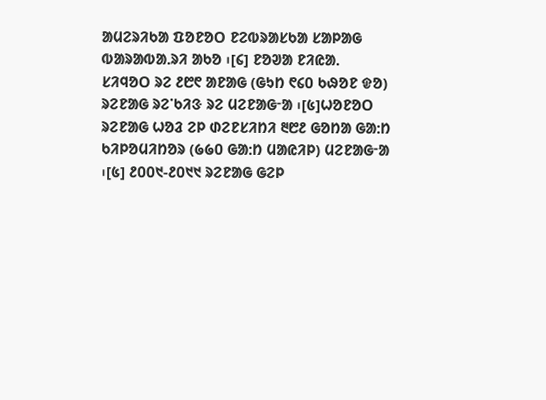ᱟᱢᱮᱨᱤᱠᱟ ᱯᱚᱱᱚᱛ ᱱᱮᱵᱨᱟᱥᱠᱟ ᱥᱟᱞᱟᱜ ᱵᱟᱨᱟᱵᱟᱹᱨᱤ ᱟᱠᱚ ᱾[᱔] ᱱᱚᱣᱟ ᱱᱤᱭᱟᱹ ᱥᱤᱧᱚᱛ ᱨᱮ ᱒᱘᱖ ᱟᱱᱟᱜ (ᱜᱩᱴ ᱖᱔᱐ ᱠᱷᱚᱱ ᱫᱚ) ᱨᱮᱱᱟᱜ ᱨᱮᱸᱠᱤᱝ ᱨᱮ ᱢᱮᱱᱟᱜᱼᱟ ᱾[᱕]ᱦᱚᱱᱚᱛ ᱨᱮᱱᱟᱜ ᱦᱚᱲ ᱮᱞ ᱰᱮᱱᱥᱤᱴᱤ ᱓᱘᱒ ᱜᱚᱴᱟ ᱜᱟᱺᱴ ᱠᱤᱞᱚᱢᱤᱴᱚᱨ (᱙᱙᱐ ᱜᱟᱺᱴ ᱢᱟᱭᱤᱞ) ᱢᱮᱱᱟᱜᱼᱟ ᱾[᱕] ᱒᱐᱐᱑-᱒᱐᱑᱑ ᱨᱮᱱᱟᱜ ᱜᱮᱞ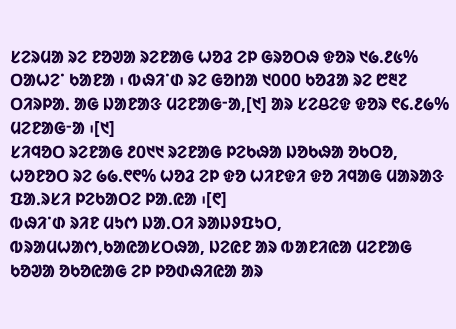ᱥᱮᱨᱢᱟ ᱨᱮ ᱱᱚᱣᱟ ᱨᱮᱱᱟᱜ ᱦᱚᱲ ᱮᱞ ᱜᱨᱚᱛᱷ ᱫᱚᱨ ᱑᱙.᱒᱕% ᱛᱟᱦᱮᱸ ᱠᱟᱱᱟ ᱾ ᱵᱷᱤᱸᱰ ᱨᱮ ᱜᱚᱴᱟ ᱑᱐᱐᱐ ᱠᱚᱲᱟ ᱨᱮ ᱘᱓᱗ ᱛᱤᱨᱞᱟᱹ ᱟᱜ ᱡᱟᱱᱟᱝ ᱢᱮᱱᱟᱜᱼᱟ,[᱑] ᱟᱨ ᱥᱮᱪᱮᱫ ᱫᱚᱨ ᱖᱔.᱒᱙% ᱢᱮᱱᱟᱜᱼᱟ ᱾[᱑]
ᱥᱤᱧᱚᱛ ᱨᱮᱱᱟᱜ ᱒᱐᱑᱑ ᱨᱮᱱᱟᱜ ᱞᱮᱠᱷᱟ ᱡᱚᱠᱷᱟ ᱚᱠᱛᱚ, ᱦᱚᱱᱚᱛ ᱨᱮ ᱙᱙.᱖᱖% ᱦᱚᱲ ᱮᱞ ᱫᱚ ᱦᱤᱱᱫᱤ ᱫᱚ ᱤᱧᱟᱜ ᱢᱟᱨᱟᱝ ᱯᱟᱹᱨᱥᱤ ᱞᱮᱠᱟᱛᱮ ᱞᱟᱹᱭᱟ ᱾[᱖]
ᱵᱷᱤᱸᱰ ᱨᱤᱱ ᱢᱩᱬ ᱡᱟᱹᱛᱤ ᱨᱟᱡᱽᱯᱩᱛ, ᱵᱨᱟᱢᱦᱟᱬ,ᱠᱟᱭᱟᱥᱛᱷᱟ, ᱡᱮᱭᱱ ᱟᱨ ᱵᱟᱱᱤᱭᱟ ᱢᱮᱱᱟᱜ ᱠᱚᱣᱟ ᱚᱠᱚᱭᱟᱜ ᱮᱞ ᱞᱚᱰᱷᱤᱭᱟ ᱟᱨ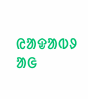ᱭᱟᱫᱟᱵᱽ ᱟᱜ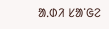ᱟᱹᱰᱤ ᱥᱟᱸᱜᱮ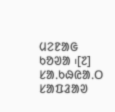ᱢᱮᱱᱟᱜ ᱠᱚᱣᱟ ᱾[᱗]
ᱥᱟᱹᱠᱷᱭᱟᱹᱛ ᱥᱟᱯᱲᱟᱣ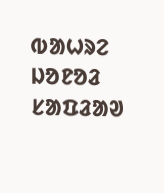ᱵᱟᱦᱨᱮ ᱡᱚᱱᱚᱲ ᱥᱟᱯᱲᱟᱣ